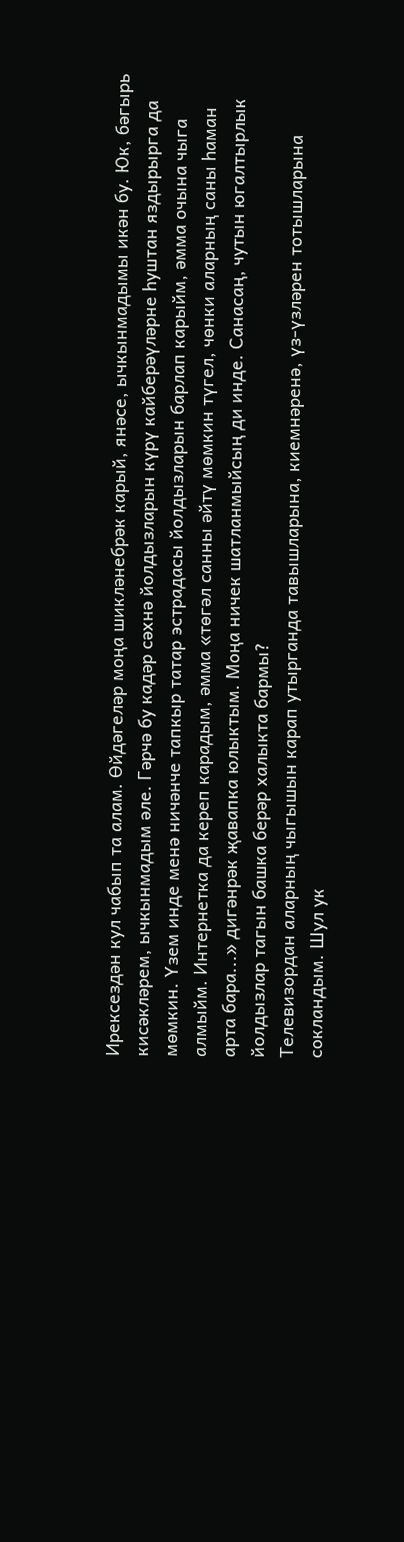Ирексездән кул чабып та алам. Өйдәгеләр моңа шикләнебрәк карый, янәсе, ычкынмадымы икән бу. Юк, бәгырь кисәкләрем, ычкынмадым әле. Гәрчә бу кадәр сәхнә йолдызларын күрү кайберәүләрне һуштан яздырырга да мөмкин. Үзем инде менә ничәнче тапкыр татар эстрадасы йолдызларын барлап карыйм, әмма очына чыга алмыйм. Интернетка да кереп карадым, әмма «төгәл санны әйтү мөмкин түгел, чөнки аларның саны һаман арта бара...» дигәнрәк җавапка юлыктым. Моңа ничек шатланмыйсың ди инде. Санасаң, чутын югалтырлык йолдызлар тагын башка берәр халыкта бармы?
Телевизордан аларның чыгышын карап утырганда тавышларына, киемнәренә, үз-үзләрен тотышларына сокландым. Шул ук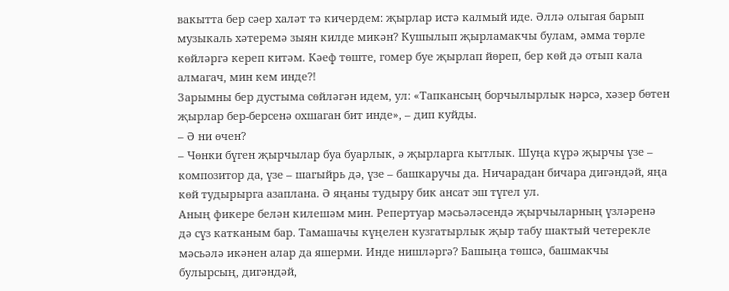вакытта бер сәер халәт тә кичердем: җырлар истә калмый иде. Әллә олыгая барып музыкаль хәтеремә зыян килде микән? Кушылып җырламакчы булам, әмма төрле көйләргә кереп китәм. Кәеф төште, гомер буе җырлап йөреп, бер көй дә отып кала алмагач, мин кем инде?!
Зарымны бер дустыма сөйләгән идем, ул: «Тапкансың борчылырлык нәрсә, хәзер бөтен җырлар бер-берсенә охшаган бит инде», – дип куйды.
– Ә ни өчен?
– Чөнки бүген җырчылар буа буарлык, ә җырларга кытлык. Шуңа күрә җырчы үзе – композитор да, үзе – шагыйрь дә, үзе – башкаручы да. Ничарадан бичара дигәндәй, яңа көй тудырырга азаплана. Ә яңаны тудыру бик ансат эш түгел ул.
Аның фикере белән килешәм мин. Репертуар мәсьәләсендә җырчыларның үзләренә дә сүз катканым бар. Тамашачы күңелен кузгатырлык җыр табу шактый четерекле мәсьәлә икәнен алар да яшерми. Инде нишләргә? Башыңа төшсә, башмакчы булырсың, дигәндәй,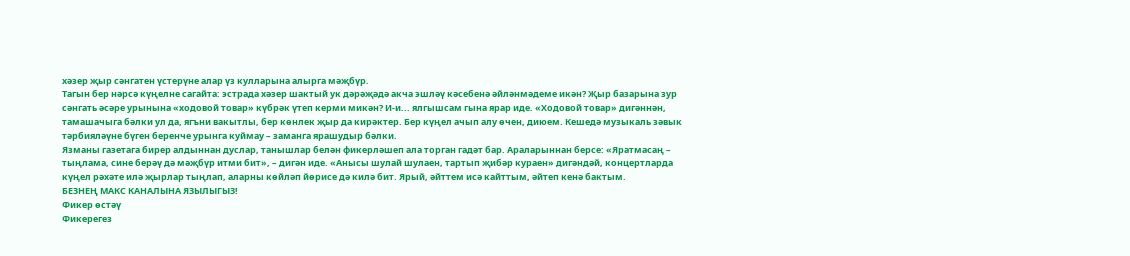хәзер җыр сәнгатен үстерүне алар үз кулларына алырга мәҗбүр.
Тагын бер нәрсә күңелне сагайта: эстрада хәзер шактый ук дәрәҗәдә акча эшләү кәсебенә әйләнмәдеме икән? Җыр базарына зур сәнгать әсәре урынына «ходовой товар» күбрәк үтеп керми микән? И-и... ялгышсам гына ярар иде. «Ходовой товар» дигәннән, тамашачыга бәлки ул да, ягъни вакытлы, бер көнлек җыр да кирәктер. Бер күңел ачып алу өчен, диюем. Кешедә музыкаль зәвык тәрбияләүне бүген беренче урынга куймау – заманга ярашудыр бәлки.
Язманы газетага бирер алдыннан дуслар, танышлар белән фикерләшеп ала торган гадәт бар. Араларыннан берсе: «Яратмасаң – тыңлама, сине берәү дә мәҗбүр итми бит», – дигән иде. «Анысы шулай шулаен, тартып җибәр кураен» дигәндәй, концертларда күңел рәхәте илә җырлар тыңлап, аларны көйләп йөрисе дә килә бит. Ярый, әйттем исә кайттым, әйтеп кенә бактым.
БЕЗНЕҢ МАКС КАНАЛЫНА ЯЗЫЛЫГЫЗ!
Фикер өстәү
Фикерегез